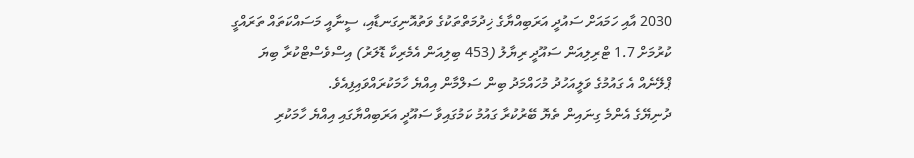2030 އާއި ހަމައަށް ސައުދީ އަރަބިއްޔާގެ ޚިދުމަތްތަކުގެ ވަތުއޮނިގަނޑާއި، ސީނާއީ މަސައްކަތައް ތަރައްގީ ކުރުމަށް 1.7 ޓްރިލިއަން ސައޫދީ ރިޔާލު (453 ބިލިއަން އެމެރިކާ ޑޮލަރު) އިސްވެސްޓްކުރާ ބިޔަ ޕްލޭނެއް އެ ގައުމުގެ ވަލީއަހުދު މުހައްމަދު ބިން ސަލްމާން އިއްޔެ ހާމަކުރައްވައިފިއެވެ.
ދުނިޔޭގެ އެންމެ ގިނައިން ތެޔޮ ބޭރުކުރާ ގައުމު ކަމުގައިވާ ސައޫދީ އަރަބިއްޔާގައި އިއްޔެ ހާމަކުރި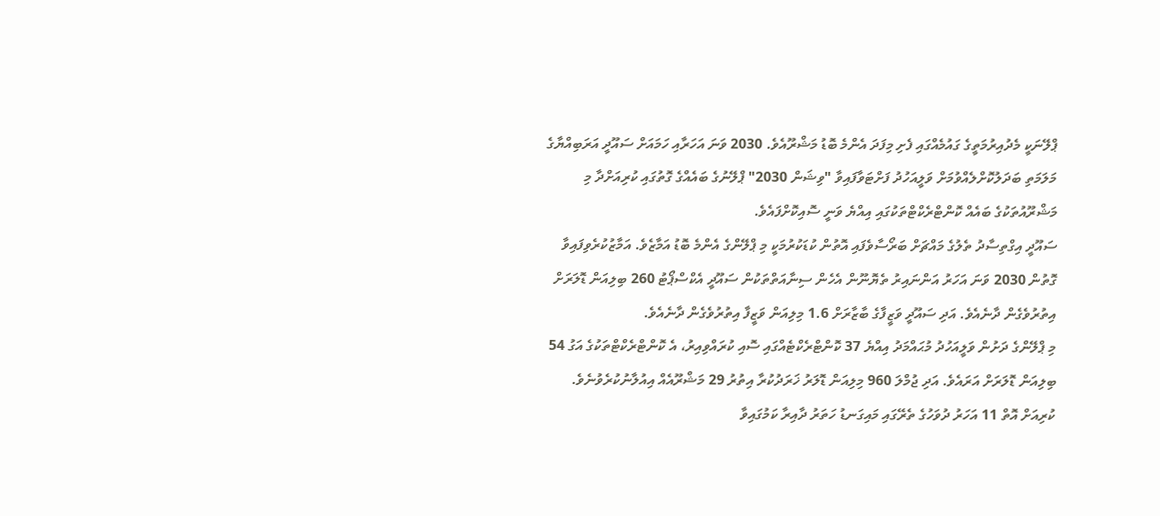ޕްލޭނަކީ މެދުއިރުމަތީގެ ގައުމެއްގައި ފެށި މިފަދަ އެންމެ ބޮޑު މަޝްރޫއެވެ. 2030 ވަނަ އަހަރާއި ހަމައަށް ސައޫދީ އަރަބިއްޔާގެ މަލަމަތި ބަދަލުކޮށްލެއްވުމަށް ވަލީއަހުދު ފަށްޓަވާފައިވާ "ވިޝަން 2030" ޕްލޭނުގެ ބައެއްގެ ގޮތުގައި ކުރިއަށްދާ މި މަޝްރޫއުތަކުގެ ބައެއް ކޮންޓްރެކްޓްތަކުގައި އިއްޔެ ވަނީ ސޮއިކޮށްފައެވެ.
ސައޫދީ އިގްތިސާދު ތެލުގެ މައްޗަށް ބަރޯސާވެފައި އޮތުން ކުޑަކުރުމަކީ މި ޕްލޭންގެ އެންމެ ބޮޑު އަމާޒެވެ. އަމާޒުކުރެވިފައިވާ ގޮތުން 2030 ވަނަ އަހަރު އަންނައިރު ތެޔޮނޫން އެހެން ސިނާއަތްތަކުން ސައޫދީ އެކްސްޕޯޓު 260 ބިލިއަން ޑޮލަރަށް އިތުރުވެގެން ދާނެއެވެ. އަދި ސައޫދީ ވަޒީފާގެ ބާޒާރަށް 1.6 މިލިއަން ވަޒީފާ އިތުރުވެގެން ދާނެއެވެ.
މި ޕްލޭންގެ ދަށުން ވަލީއަހުދު މުޙައްމަދު އިއްޔެ 37 ކޮންޓްރެކްޓެއްގައި ސޮއި ކުރައްވިއިރު، އެ ކޮންޓްރެކްޓްތަކުގެ އަގު 54 ބިލިއަން ޑޮލަރަށް އަރައެވެ. އަދި ޖުމްލަ 960 މިލިއަން ޑޮލަރު ޚަރަދުކުރާ އިތުރު 29 މަޝްރޫއެއް އިއުލާނުކުރެވުނެވެ.
ކުރިއަށް އޮތް 11 އަހަރު ދުވަހުގެ ތެރޭގައި މައިގަނޑު ހަތަރު ދާއިރާ ކަމުގައިވާ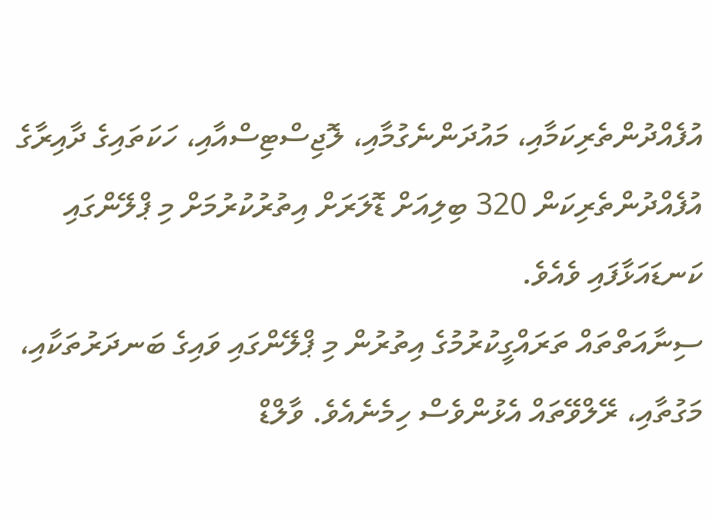އުފެއްދުންތެރިކަމާއި، މައުދަންނެގުމާއި، ލޮޖިސްޓިސްއާއި، ހަކަތައިގެ ދާއިރާގެ އުފެއްދުންތެރިކަން 320 ބިލިއަށް ޑޮލަރަށް އިތުރުކުރުމަށް މި ޕްލޭންގައި ކަނޑައަޅާފައި ވެއެވެ.
ސިނާއަތްތައް ތަރައްގީކުރުމުގެ އިތުރުން މި ޕްލޭންގައި ވައިގެ ބަނދަރުތަކާއި، މަގުތާއި، ރޭލްވޭތައް އެޅުންވެސް ހިމެނެއެވެ. ވާލްޑް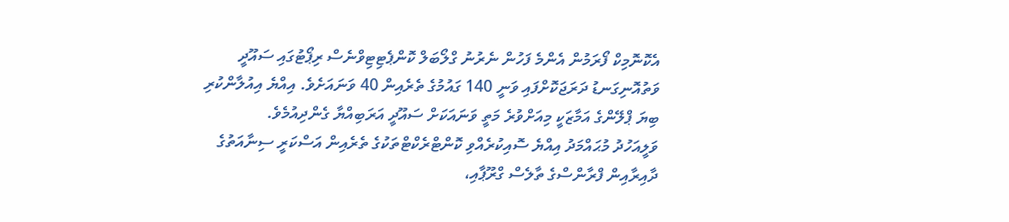އެކޮނޮމިކް ފޯރަމުން އެންމެ ފަހުން ނެރުނު ގްލޯބަލް ކޮންޕެޓިޓިވްނެސް ރިޕޯޓުގައި ސައޫދީ ވަތުއޮނިގަނޑު ދަރަޖަކޮށްފައި ވަނީ 140 ގައުމުގެ ތެރެއިން 40 ވަނައަށެވެ. އިއްޔެ އިއުލާންކުރި ބިޔަ ޕްލޭންގެ އަމާޒަކީ މިއަށްވުރެ މަތީ ވަނައަކަށް ސައޫދީ އަރަބިއްޔާ ގެންދިއުމެވެ.
ވަލީއަހުދު މުޙައްމަދު އިއްޔެ ސޮއިކުރެއްވި ކޮންޓްރެކްޓްތަކުގެ ތެރެއިން އަސްކަރީ ސިނާއަތުގެ ދާއިރާއިން ފްރާންސްގެ ތާލެސް ގްރޫޕާއި،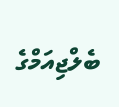ބެލްޖިއަމްގެ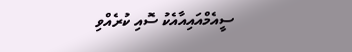ސީއެމްއައިއާއެކު ސޮއި ކުރެއްވި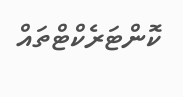ކޮންޓަރެކްޓްތައް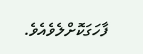ފާހަގަކޮށްލެވެއެވެ.